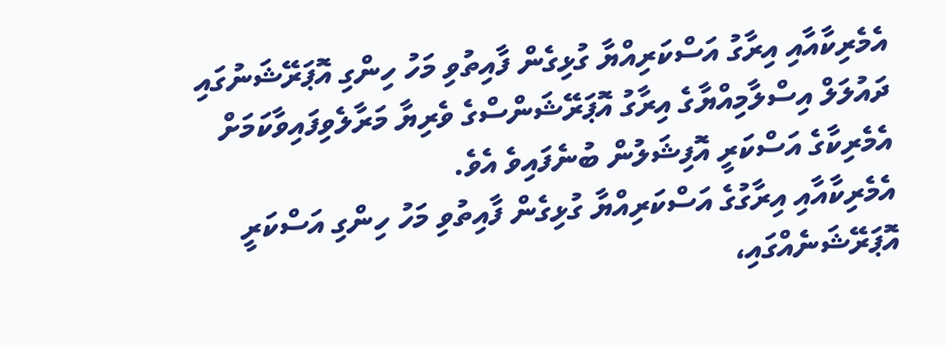އެމެރިކާއާއި އިރާގު އަސްކަރިއްޔާ ގުޅިގެން ފާއިތުވި މަހު ހިންގި އޮޕަރޭޝަނުގައި ދައުލަލް އިސްލާމިއްޔާގެ އިރާގު އޮޕަރޭޝަންސްގެ ވެރިޔާ މަރާލެވިފައިވާކަމަށް އެމެރިކާގެ އަސްކަރީ އޮފިޝަލުން ބުނެފައިވެ އެވެ.
އެމެރިކާއާއި އިރާގުގެ އަސްކަރިއްޔާ ގުޅިގެން ފާއިތުވި މަހު ހިންގި އަސްކަރީ އޮޕަރޭޝަނެއްގައި،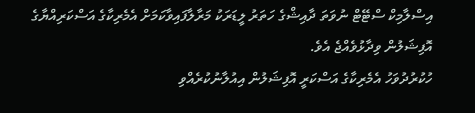އިސްލާމިކް ސްޓޭޓް ނުވަތަ ދާއިޝްގެ ހަތަރު ލީޑަރަކު މަރާލާފައިވާކަމަށް އެމެރިކާގެ އަސްކަރިއްޔާގެ އޮފިޝަލުން ވިދާޅުވެއްޖެ އެވެ.
ހުކުރުދުވަހު އެމެރިކާގެ އަސްކަރީ އޮފިޝަލުން އިއުލާނުކުރެއްވި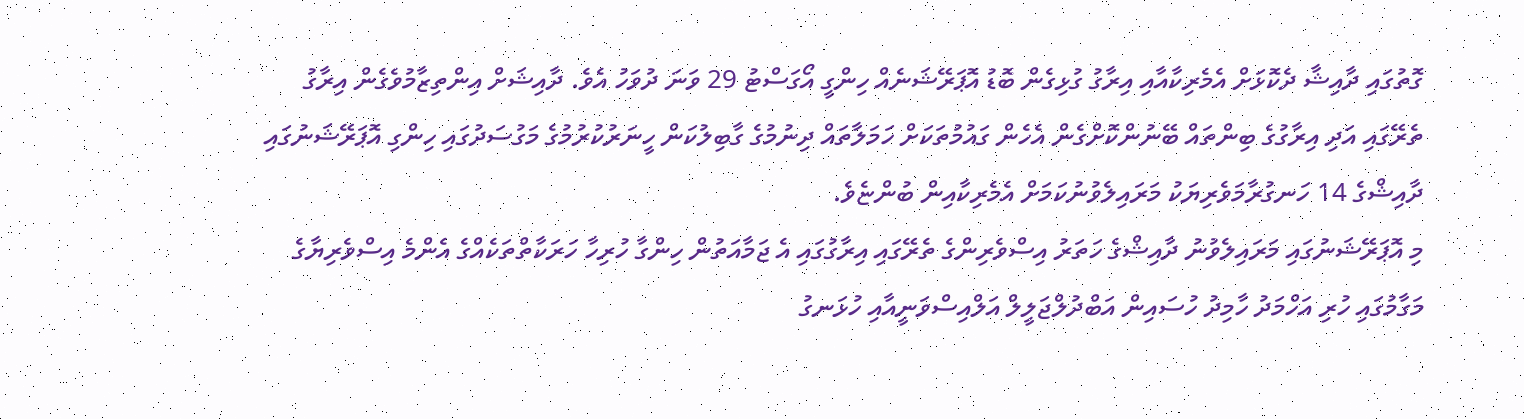ގޮތުގައި ދާއިޝާ ދެކޮޅަށް އެމެރިކާއާއި އިރާގު ގުޅިގެން ބޮޑު އޮޕަރޭޝަނެއް ހިންގީ އޯގަސްޓު 29 ވަނަ ދުވަހު އެވެ. ދާއިޝަށް އިންތިޒާމުވެގެން އިރާގު ތެރޭގައި އަދި އިރާގުގެ ބިންތައް ބޭނުންކޮށްގެން އެހެން ގައުމުތަކަށް ހަމަލާތައް ދިނުމުގެ ގާބިލުކަން ހީނަރުކުރުމުގެ މަގުސަދުގައި ހިންގި އޮޕަރޭޝަނުގައި ދާއިޝްގެ 14 ހަނގުރާމަވެރިޔަކު މަރައިލެވުނުކަމަށް އެމެރިކާއިން ބުންޏެވެ.
މި އޮޕަރޭޝަނުގައި މަރައިލެވުނު ދާއިޝްގެ ހަތަރު އިސްވެރިންގެ ތެރޭގައި އިރާގުގައި އެ ޖަމާއަތުން ހިންގާ ހުރިހާ ހަރަކާތްތަކެއްގެ އެންމެ އިސްވެރިޔާގެ މަގާމުގައި ހުރި އަހްމަދު ހާމިދު ހުސައިން އަބްދުލްޖަލީލް އަލްއިސްވަނީއާއި ހުޅަނގު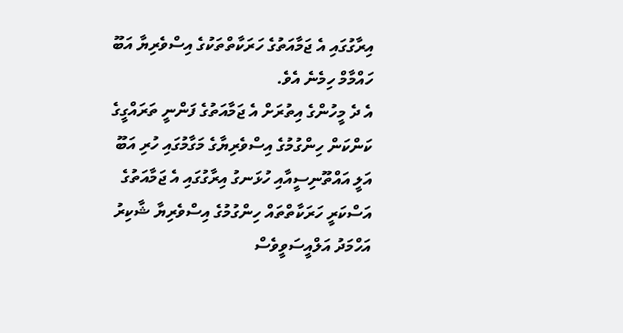އިރާގުގައި އެ ޖަމާއަތުގެ ހަރަކާތްތަކުގެ އިސްވެރިޔާ އަބޫ ހައްމާމް ހިމެނެ އެވެ.
އެ ދެ މީހުންގެ އިތުރަށް އެ ޖަމާއަތުގެ ފަންނީ ތަރައްގީގެ ކަންކަން ހިންގުމުގެ އިސްވެރިޔާގެ މަގާމުގައި ހުރި އަބޫ އަލީ އައްތޫނިސީއާއި ހުޅަނގު އިރާގުގައި އެ ޖަމާއަތުގެ އަސްކަރީ ހަރަކާތްތައް ހިންގުމުގެ އިސްވެރިޔާ ޝާކިރު އަހްމަދު އަލްއީސަވީވެސް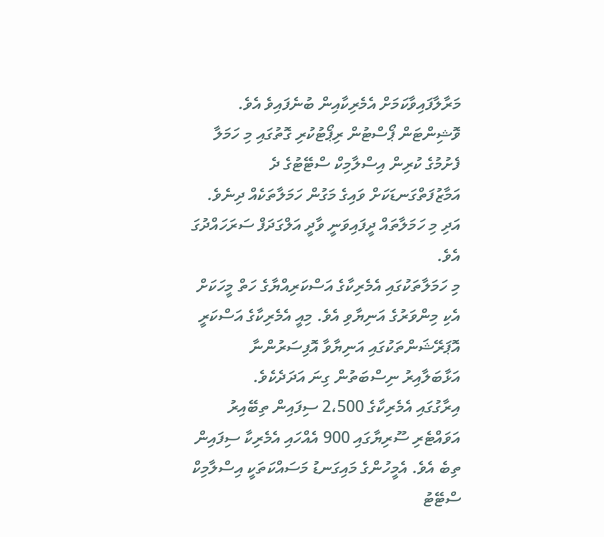މަރާލާފައިވާކަމަށް އެމެރިކާއިން ބުނެފައިވެ އެވެ.
ވޮޝިންޓަން ޕޯސްޓުން ރިޕޯޓުކުރި ގޮތުގައި މި ހަމަލާ ފެށުމުގެ ކުރިން އިސްލާމިކް ސްޓޭޓުގެ ދެ އަމާޒުފަތްގަނޑަކަށް ވައިގެ މަގުން ހަމަލާތަކެއް ދިނެވެ. އަދި މި ހަމަލާތައް ދީފައިވަނީ ވާދީ އަލްގަދަފް ސަރަހައްދުގަ އެވެ.
މި ހަމަލާތަކުގައި އެމެރިކާގެ އަސްކަރިއްޔާގެ ހަތް މީހަކަށް އެކި މިންވަރުގެ އަނިޔާވި އެވެ. މިއީ އެމެރިކާގެ އަސްކަރީ އޮޕަރޭޝަންތަކުގައި އަނިޔާވާ އޮފިސަރުންނާ އަޅާބަލާއިރު ނިސްބަތުން ގިނަ އަދަދެކެވެ.
އިރާގުގައި އެމެރިކާގެ 2،500 ސިފައިން ތިބޭއިރު އަވައްޓެރި ސޫރިޔާގައި 900 އެއްހައި އެމެރިކާ ސިފައިން ތިބެ އެވެ. އެމީހުންގެ މައިގަނޑު މަސައްކަތަކީ އިސްލާމިކް ސްޓޭޓު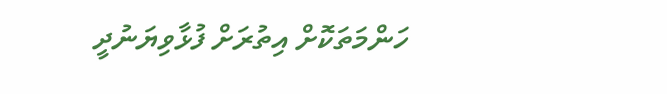ހަންމަތަކޮށް އިތުރަށް ފުޅާވިޔަނުދީ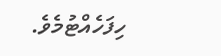ހިފަހެއްޓުމެވެ.